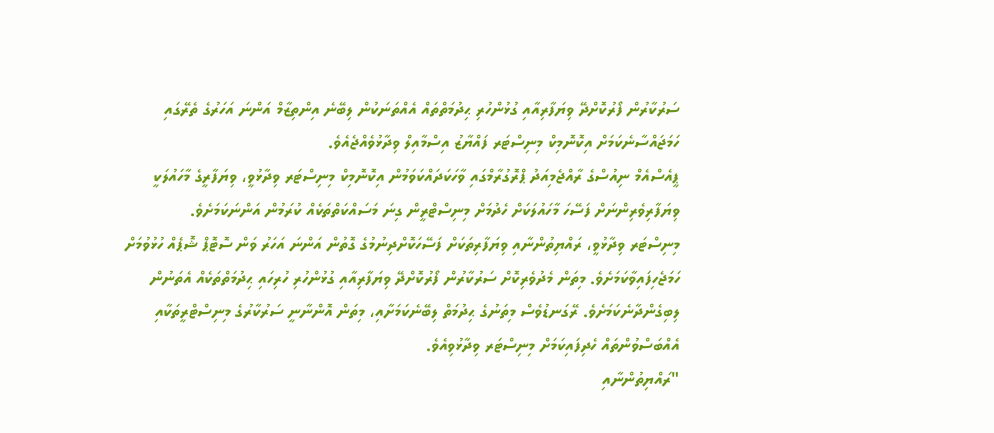ސަރުކާރުން ފޯރުކޮށްދޭ ވިޔަފާރިއާއި ގުޅުންހުރި ޙިދުމަތްތައް އެއްތަނަކުން ލިބޭނެ އިންތިޒާމް އަންނަ އަހަރުގެ ތެރޭގައި ހަމަޖައްސާނެކަމަށް އިކޮނޮމިކް މިނިސްޓަރ ފައްޔާޒު އިސްމާއިލް ވިދާޅުވެއްޖެއެވެ.
ޕީއެސްއެމް ނިއުސްގެ ރާއްޖެމިއަދު ޕްރޮގުރާމްގައި ވާހަކަދައްކަވަމުން އިކޮނޮމިކް މިނިސްޓަރ ވިދާޅުވީ، ވިޔަފާރީގެ މާހައުލަކީ ވިޔަފާރިވެރިންނަށް ފަސޭހަ މާހައުލަކަށް ހެދުމަށް މިނިސްޓްރީން ގިނަ މަސައްކަތްތަކެއް ކުރަމުން އަންނަކަމަށެވެ.
މިނިސްޓަރ ވިދާޅުވީ، ރައްޔިތުންނާއި ވިޔަފާރިތަކަށް ފަސޭހަކޮށްދިނުމުގެ ގޮތުން އަންނަ އަހަރު ވަން ސޮޓޮޕް ޝޮޕެއް ހުޅުވުމަށް ހަމަޖެހިފައިވާކަމަށެވެ. މިތަން މެދުވެރިކޮށް ސަރުކާރުން ފޯރުކޮށްދޭ ވިޔަފާރިއާއި ގުޅުންހުރި ހުރިހައި ޙިދުމަތްތަކެއް އެތަނުން ލިބިގެންދާނެކަމަށެވެ. ރޭގަނޑުވެސް މިތަނުގެ ޙިދުމަތް ލިބޭނެކަމަށާއި، މިތަން އޮންނާނީ ސަރުކާރުގެ މިނިސްޓްރީތަކާއި އެއްބަސްވުންތައް ހެދިފައިކަމަށް މިނިސްޓަރ ވިދާޅުވިއެވެ.
"ރައްޔިތުންނާއި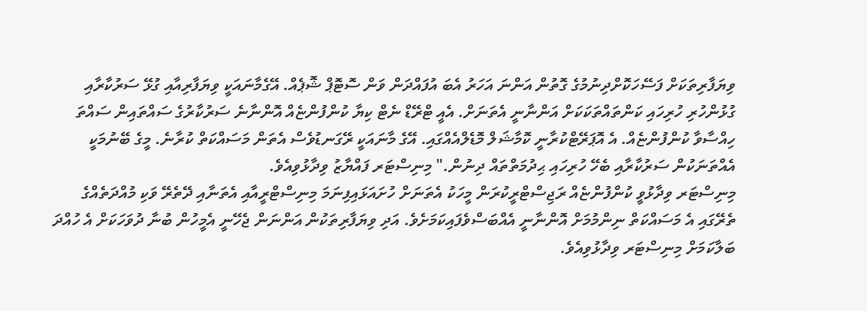ވިޔަފާރިތަކަށް ފަސޭހަކޮށްދިނުމުގެ ގޮތުން އަންނަ އަހަރު އެބަ އުފައްދަން ވަން ސޮޓޮޕް ޝޮޕެއް. އޭގެމާނައަކީ ވިޔަފާރިއާއި ގުޅޭ ސަރުކާރާއި ގުޅުންހުރި ހުރިހައި ކަންތައްތަކަކަށް އަންނާނީ އެތަނަށް. އެއީ ޓްރޭޑް ނެޓް ކިޔާ ކުންފުންޏެއް އޮންނާނެ ސަރުކާރުގެ ސައްތައިން ސައްތަ ހިއްސާވާ ކުންފުންޏެއް. އެ އޮޕަރޭޓްކުރާނީ ކޮމާޝަލް މޮޑެލްއެއްގައި. އޭގެ މާނައަކީ ރޭގަނޑުވެސް އެތަން މަސައްކަތް ކުރާނެ. މީގެ ބޭނުމަކީ އެއްތަނަކުން ސަރުކާރާއި ބެހޭ ހުރިހައި ޙިދުމަތްތައް ދިނުން." މިނިސްޓަރ ފައްޔާޒު ވިދާޅުވިއެވެ.
މިނިސްޓަރ ވިދާޅުވީ ކުންފުންޏެއް ރަޖިސްޓްރީކުރަން މީހަކު އެތަނަށް ހުށައަޅައިފިނަމަ މިނިސްޓްރީއާއި އެތަނާއި ދޭތެރޭ ވަކި މުއްދަތެއްގެ ތެރޭގައި އެ މަސައްކަތް ނިންމުމަށް އޮންނާނީ އެއްބަސްވެފައިކަމަށެވެ. އަދި ވިޔަފާރިތަކުން އަންނަން ޖެހޭނީ އެމީހުން ބުނާ ދުވަހަކަށް އެ ހުއްދަ ބަލާކަމަށް މިނިސްޓަރ ވިދާޅުވިއެވެ.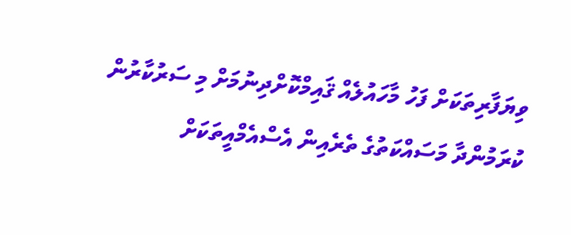ވިޔަފާރިތަކަށް ފަހު މާހައުލެއް ޤައިމްކޮށްދިނުމަށް މި ސަރުކާރުން ކުރަމުންދާ މަސައްކަތުގެ ތެރެއިން އެސްއެމްއީތަކަށް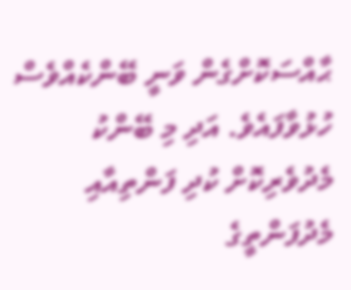ޙާއްސަކޮށްގެން ވަނީ ބޭންކެއްވެސް ހުޅުވާފައެވެ. އަދި މި ބޭންކު މެދުވެރިކޮށް ކުދި ފަންތިއާއި މެދުފަންތީގެ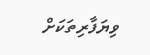ވިޔަފާރިތަކަށް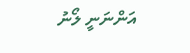އަންނަނީ ލޯނު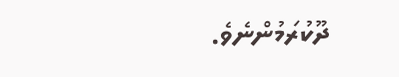ދޫކުރަމުންނެވެ.